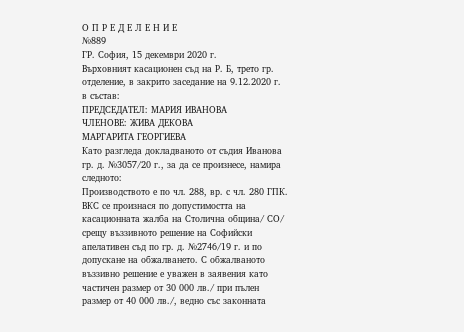О П Р Е Д Е Л Е Н И Е
№889
ГР. София, 15 декември 2020 г.
Върховният касационен съд на Р. Б, трето гр. отделение, в закрито заседание на 9.12.2020 г. в състав:
ПРЕДСЕДАТЕЛ: МАРИЯ ИВАНОВА
ЧЛЕНОВЕ: ЖИВА ДЕКОВА
МАРГАРИТА ГЕОРГИЕВА
Като разгледа докладваното от съдия Иванова гр. д. №3057/20 г., за да се произнесе, намира следното:
Производството е по чл. 288, вр. с чл. 280 ГПК.
ВКС се произнася по допустимостта на касационната жалба на Столична община/ СО/ срещу въззивното решение на Софийски апелативен съд по гр. д. №2746/19 г. и по допускане на обжалването. С обжалваното въззивно решение е уважен в заявения като частичен размер от 30 000 лв./ при пълен размер от 40 000 лв./, ведно със законната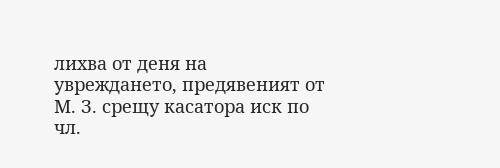лихва от деня на увреждането, предявеният от М. З. срещу касатора иск по чл.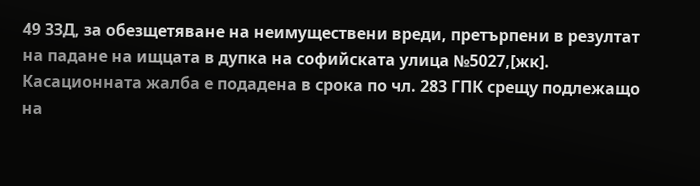49 ЗЗД, за обезщетяване на неимуществени вреди, претърпени в резултат на падане на ищцата в дупка на софийската улица №5027,[жк].
Касационната жалба е подадена в срока по чл. 283 ГПК срещу подлежащо на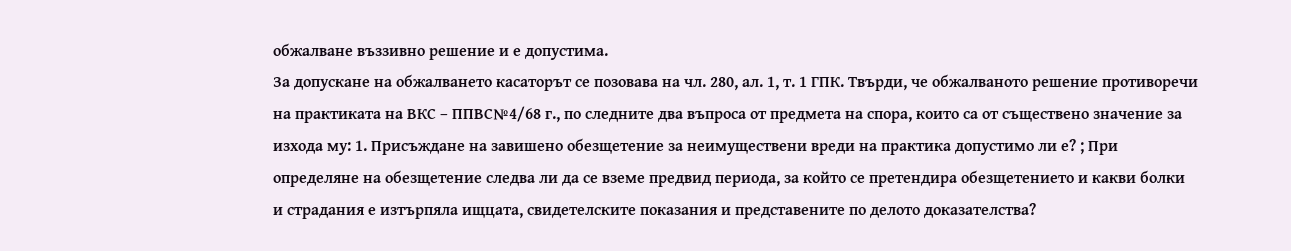обжалване въззивно решение и е допустима.
За допускане на обжалването касаторът се позовава на чл. 280, ал. 1, т. 1 ГПК. Твърди, че обжалваното решение противоречи на практиката на ВКС – ППВС№4/68 г., по следните два въпроса от предмета на спора, които са от съществено значение за изхода му: 1. Присъждане на завишено обезщетение за неимуществени вреди на практика допустимо ли е? ; При определяне на обезщетение следва ли да се вземе предвид периода, за който се претендира обезщетението и какви болки и страдания е изтърпяла ищцата, свидетелските показания и представените по делото доказателства?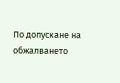По допускане на обжалването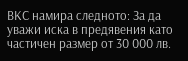ВКС намира следното: За да уважи иска в предявения като частичен размер от 30 000 лв.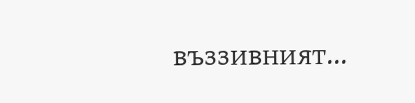въззивният...